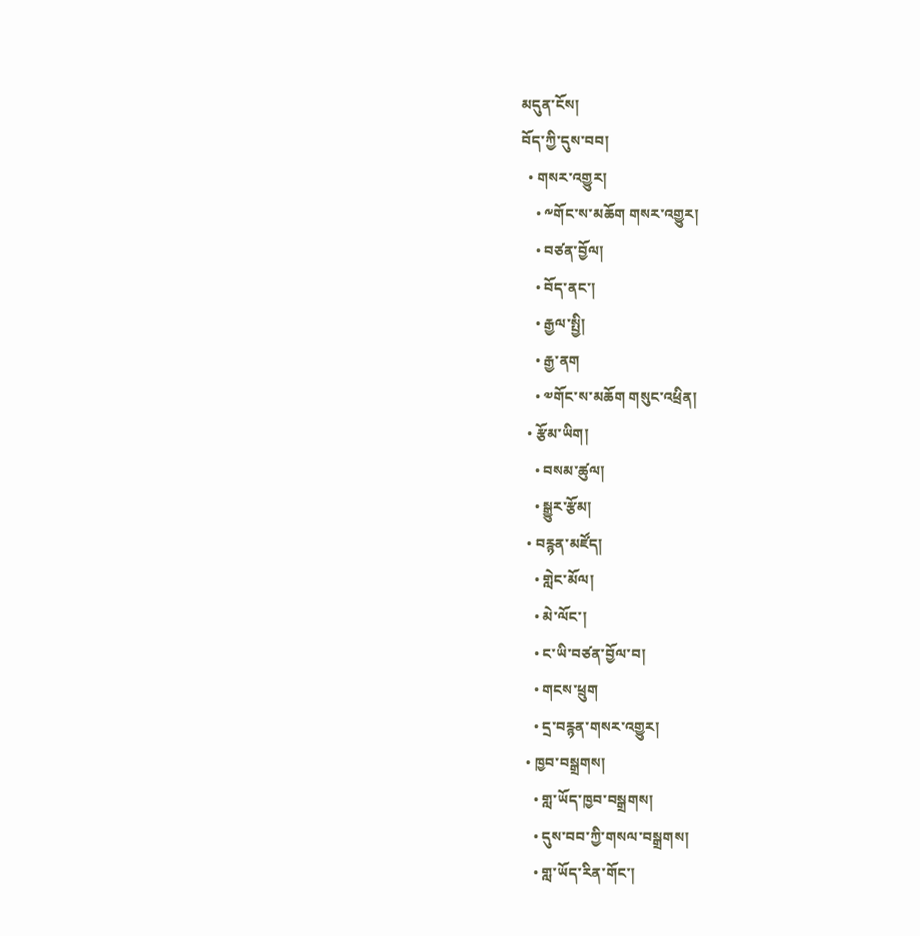མདུན་ངོས།
བོད་ཀྱི་དུས་བབ།
  • གསར་འགྱུར།
    • ༸གོང་ས་མཆོག གསར་འགྱུར།
    • བཙན་བྱོལ།
    • བོད་ནང་།
    • རྒྱལ་སྤྱི།
    • རྒྱ་ནག
    • ༧གོང་ས་མཆོག གསུང་འཕྲིན།
  • རྩོམ་ཡིག།
    • བསམ་ཚུལ།
    • སྒྱུར་རྩོམ།
  • བརྙན་མཛོད།
    • གླེང་མོལ།
    • མེ་ལོང་།
    • ང་ཡི་བཙན་བྱོལ་བ།
    • གངས་ཕྲུག
    • དྲ་བརྙན་གསར་འགྱུར།
  • ཁྱབ་བསྒྲགས།
    • གླ་ཡོད་ཁྱབ་བསྒྲགས།
    • དུས་བབ་ཀྱི་གསལ་བསྒྲགས།
    • གླ་ཡོད་རིན་གོང་།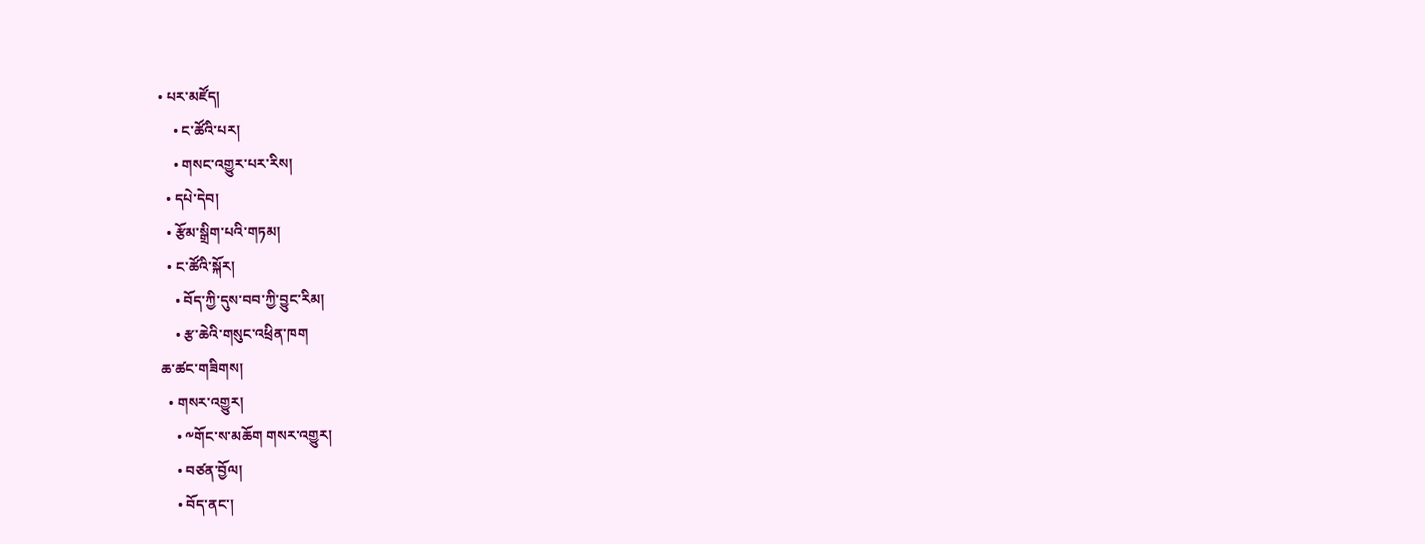• པར་མཛོད།
    • ང་ཚོའི་པར།
    • གསང་འགྱུར་པར་རིས།
  • དཔེ་དེབ།
  • རྩོམ་སྒྲིག་པའི་གཏམ།
  • ང་ཚོའི་སྐོར།
    • བོད་ཀྱི་དུས་བབ་ཀྱི་བྱུང་རིམ།
    • རྩ་ཆེའི་གསུང་འཕྲིན་ཁག
ཆ་ཚང་གཟིགས།
  • གསར་འགྱུར།
    • ༸གོང་ས་མཆོག གསར་འགྱུར།
    • བཙན་བྱོལ།
    • བོད་ནང་།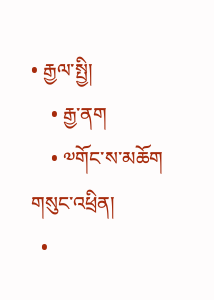• རྒྱལ་སྤྱི།
    • རྒྱ་ནག
    • ༧གོང་ས་མཆོག གསུང་འཕྲིན།
  •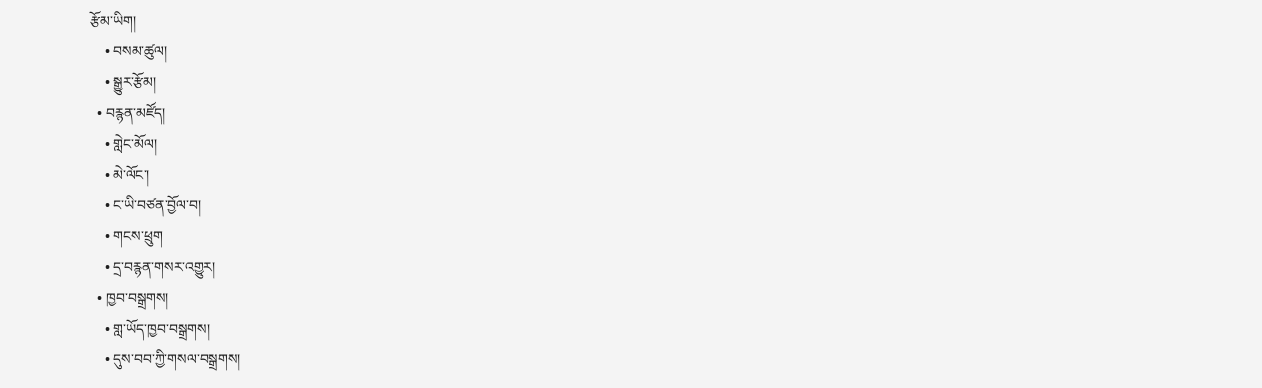རྩོམ་ཡིག།
    • བསམ་ཚུལ།
    • སྒྱུར་རྩོམ།
  • བརྙན་མཛོད།
    • གླེང་མོལ།
    • མེ་ལོང་།
    • ང་ཡི་བཙན་བྱོལ་བ།
    • གངས་ཕྲུག
    • དྲ་བརྙན་གསར་འགྱུར།
  • ཁྱབ་བསྒྲགས།
    • གླ་ཡོད་ཁྱབ་བསྒྲགས།
    • དུས་བབ་ཀྱི་གསལ་བསྒྲགས།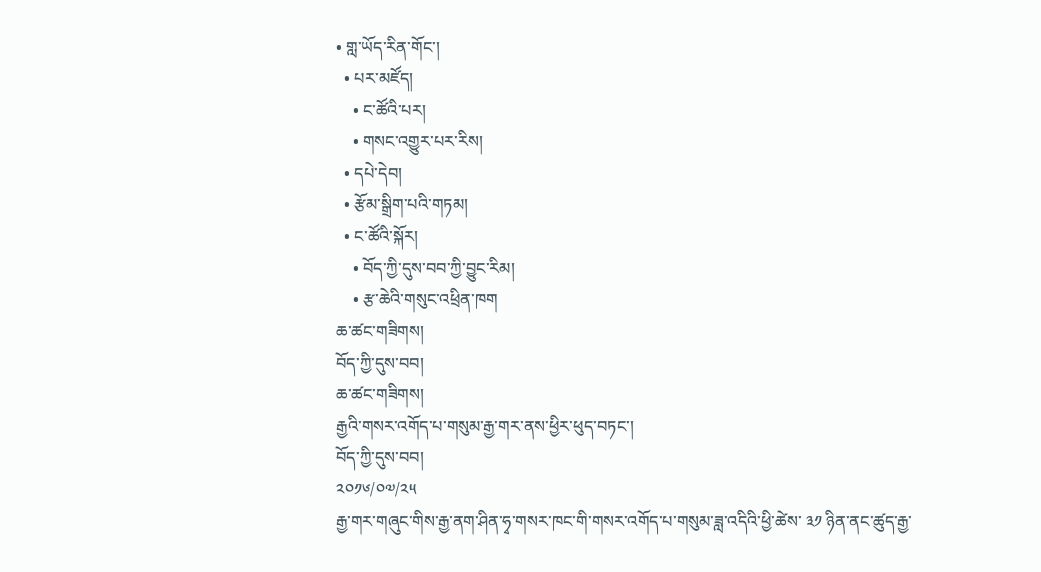• གླ་ཡོད་རིན་གོང་།
  • པར་མཛོད།
    • ང་ཚོའི་པར།
    • གསང་འགྱུར་པར་རིས།
  • དཔེ་དེབ།
  • རྩོམ་སྒྲིག་པའི་གཏམ།
  • ང་ཚོའི་སྐོར།
    • བོད་ཀྱི་དུས་བབ་ཀྱི་བྱུང་རིམ།
    • རྩ་ཆེའི་གསུང་འཕྲིན་ཁག
ཆ་ཚང་གཟིགས།
བོད་ཀྱི་དུས་བབ།
ཆ་ཚང་གཟིགས།
རྒྱའི་གསར་འགོད་པ་གསུམ་རྒྱ་གར་ནས་ཕྱིར་ཕུད་བཏང་།
བོད་ཀྱི་དུས་བབ།
༢༠༡༦/༠༧/༢༥
རྒྱ་གར་གཞུང་གིས་རྒྱ་ནག་ཤིན་ཧྭ་གསར་ཁང་གི་གསར་འགོད་པ་གསུམ་ཟླ་འདིའི་ཕྱི་ཚེས་ ༣༡ ཉིན་ནང་ཚུད་རྒྱ་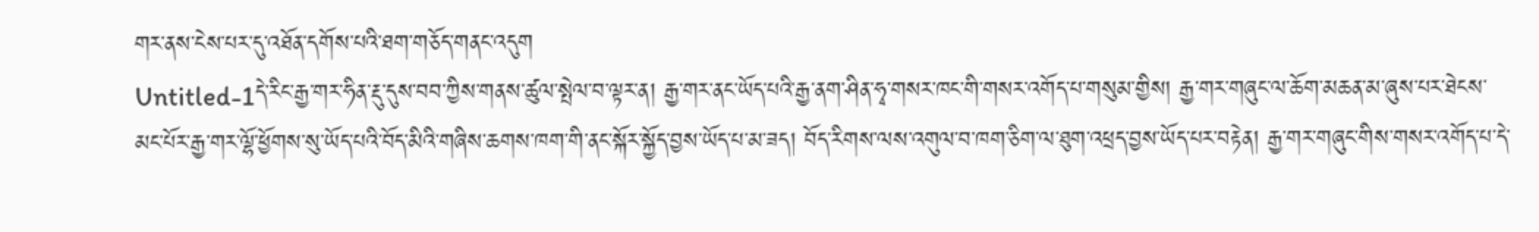གར་ནས་ངེས་པར་དུ་འཐོན་དགོས་པའི་ཐག་གཅོད་གནང་འདུག
Untitled-1དེ་རིང་རྒྱ་གར་ཧིན་རྡུ་དུས་བབ་ཀྱིས་གནས་ཚུལ་སྤེལ་བ་ལྟར་ན། རྒྱ་གར་ནང་ཡོད་པའི་རྒྱ་ནག་ཤིན་ཧྭ་གསར་ཁང་གི་གསར་འགོད་པ་གསུམ་གྱིས། རྒྱ་གར་གཞུང་ལ་ཆོག་མཆན་མ་ཞུས་པར་ཐེངས་མང་པོར་རྒྱ་གར་ལྷོ་ཕྱོགས་སུ་ཡོད་པའི་བོད་མིའི་གཞིས་ཆགས་ཁག་གི་ནང་སྐོར་སྐྱོད་བྱས་ཡོད་པ་མ་ཟད། བོད་རིགས་ལས་འགུལ་བ་ཁག་ཅིག་ལ་ཐུག་འཕྲད་བྱས་ཡོད་པར་བརྟེན། རྒྱ་གར་གཞུང་གིས་གསར་འགོད་པ་དེ་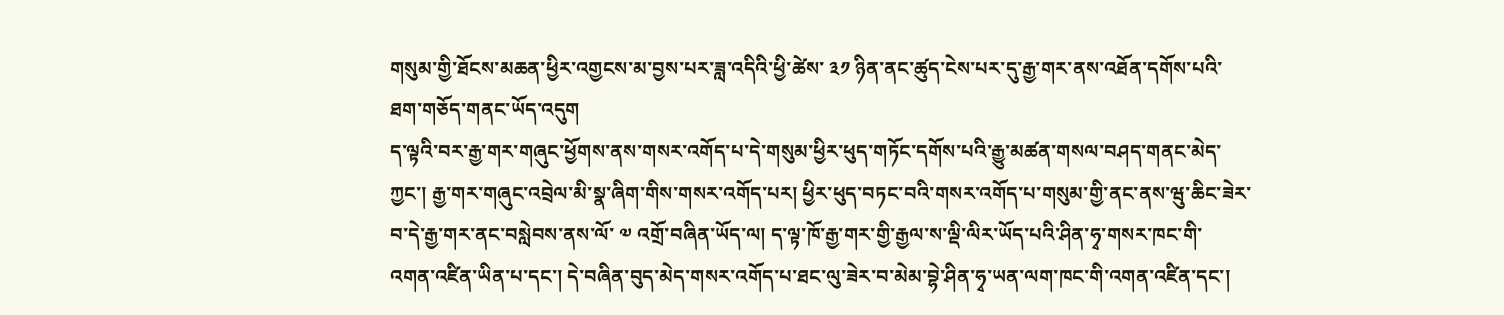གསུམ་གྱི་ཐོངས་མཆན་ཕྱིར་འགྱངས་མ་བྱས་པར་ཟླ་འདིའི་ཕྱི་ཚེས་ ༣༡ ཉིན་ནང་ཚུད་ངེས་པར་དུ་རྒྱ་གར་ནས་འཐོན་དགོས་པའི་ཐག་གཅོད་གནང་ཡོད་འདུག
ད་ལྟའི་བར་རྒྱ་གར་གཞུང་ཕྱོགས་ནས་གསར་འགོད་པ་དེ་གསུམ་ཕྱིར་ཕུད་གཏོང་དགོས་པའི་རྒྱུ་མཚན་གསལ་བཤད་གནང་མེད་ཀྱང་། རྒྱ་གར་གཞུང་འབྲེལ་མི་སྣ་ཞིག་གིས་གསར་འགོད་པར། ཕྱིར་ཕུད་བཏང་བའི་གསར་འགོད་པ་གསུམ་གྱི་ནང་ནས་ཝུ་ཆིང་ཟེར་བ་དེ་རྒྱ་གར་ནང་བསླེབས་ནས་ལོ་ ༧ འགྲོ་བཞིན་ཡོད་ལ། ད་ལྟ་ཁོ་རྒྱ་གར་གྱི་རྒྱལ་ས་ལྡི་ལིར་ཡོད་པའི་ཤིན་ཧྭ་གསར་ཁང་གི་འགན་འཛིན་ཡིན་པ་དང་། དེ་བཞིན་བུད་མེད་གསར་འགོད་པ་ཐང་ལུ་ཟེར་བ་མེམ་བྷེ་ཤིན་ཧྭ་ཡན་ལག་ཁང་གི་འགན་འཛིན་དང་།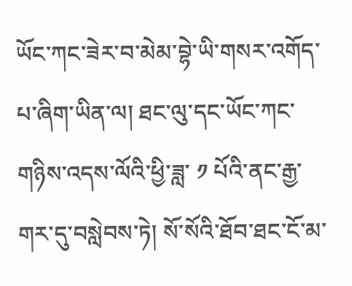ཡོང་ཀང་ཟེར་བ་མེམ་བྷེ་ཡི་གསར་འགོད་པ་ཞིག་ཡིན་ལ། ཐང་ལུ་དང་ཡོང་ཀང་གཉིས་འདས་ལོའི་ཕྱི་ཟླ་ ༡ པོའི་ནང་རྒྱ་གར་དུ་བསླེབས་ཏེ། སོ་སོའི་ཐོབ་ཐང་ངོ་མ་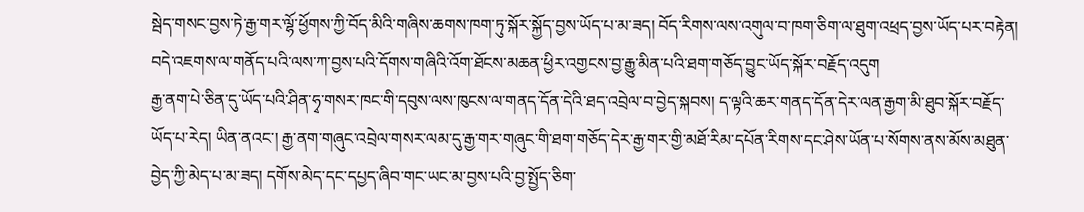སྦེད་གསང་བྱས་ཏེ་རྒྱ་གར་ལྷོ་ཕྱོགས་ཀྱི་བོད་མིའི་གཞིས་ཆགས་ཁག་ཏུ་སྐོར་སྐྱོད་བྱས་ཡོད་པ་མ་ཟད། བོད་རིགས་ལས་འགུལ་བ་ཁག་ཅིག་ལ་ཐུག་འཕྲད་བྱས་ཡོད་པར་བརྟེན། བདེ་འཇགས་ལ་གནོད་པའི་ལས་ཀ་བྱས་པའི་དོགས་གཞིའི་འོག་ཐོངས་མཆན་ཕྱིར་འགྱངས་བྱ་རྒྱུ་མིན་པའི་ཐག་གཅོད་བྱུང་ཡོད་སྐོར་བརྗོད་འདུག
རྒྱ་ནག་པེ་ཅིན་དུ་ཡོད་པའི་ཤིན་ཧྭ་གསར་ཁང་གི་དབུས་ལས་ཁུངས་ལ་གནད་དོན་དེའི་ཐད་འབྲེལ་བ་བྱེད་སྐབས། ད་ལྟའི་ཆར་གནད་དོན་དེར་ལན་རྒྱག་མི་ཐུབ་སྐོར་བརྗོད་ཡོད་པ་རེད། ཡིན་ནའང་། རྒྱ་ནག་གཞུང་འབྲེལ་གསར་ལམ་དུ་རྒྱ་གར་གཞུང་གི་ཐག་གཅོད་དེར་རྒྱ་གར་གྱི་མཐོ་རིམ་དཔོན་རིགས་དང་ཤེས་ཡོན་པ་སོགས་ནས་མོས་མཐུན་བྱེད་ཀྱི་མེད་པ་མ་ཟད། དགོས་མེད་དང་དཔྱད་ཞིབ་གང་ཡང་མ་བྱས་པའི་བྱ་སྤྱོད་ཅིག་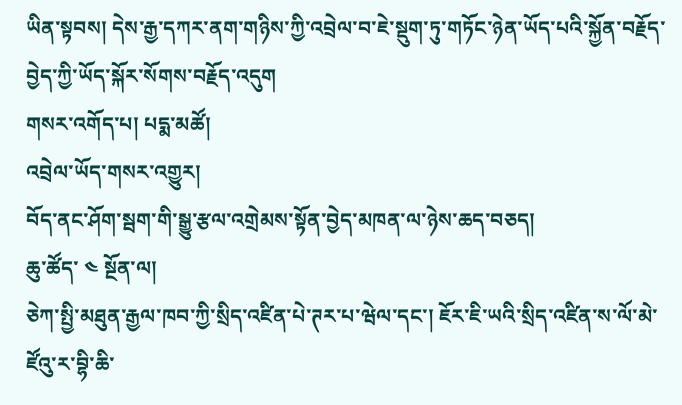ཡིན་སྟབས། དེས་རྒྱ་དཀར་ནག་གཉིས་ཀྱི་འབྲེལ་བ་ཇེ་སྡུག་ཏུ་གཏོང་ཉེན་ཡོད་པའི་སྐྱོན་བརྗོད་བྱེད་ཀྱི་ཡོད་སྐོར་སོགས་བརྗོད་འདུག
གསར་འགོད་པ། པདྨ་མཚོ།
འབྲེལ་ཡོད་གསར་འགྱུར།
བོད་ནང་ཤོག་སྦག་གི་སྒྱུ་རྩལ་འགྲེམས་སྟོན་བྱེད་མཁན་ལ་ཉེས་ཆད་བཅད།
ཆུ་ཚོད་ ༤ སྔོན་ལ།
ཅེཀ་སྤྱི་མཐུན་རྒྱལ་ཁབ་ཀྱི་སྲིད་འཛིན་པེ་ཊར་པ་ཝེལ་དང་། ཇོར་ཇི་ཡའི་སྲིད་འཛིན་ས་ལོ་མེ་ཛོའུ་ར་བྷི་ཆི་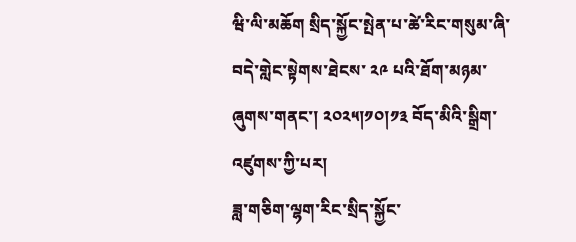ཝི་ལི་མཆོག སྲིད་སྐྱོང་སྤེན་པ་ཚེ་རིང་གསུམ་ཞི་བདེ་གླེང་སྟེགས་ཐེངས་ ༢༩ པའི་ཐོག་མཉམ་ཞུགས་གནང་། ༢༠༢༥།༡༠།༡༣ བོད་མིའི་སྒྲིག་འཛུགས་ཀྱི་པར།
ཟླ་གཅིག་ལྷག་རིང་སྲིད་སྐྱོང་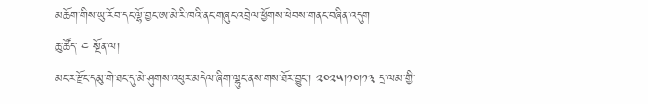མཆོག་གིས་ཡུ་རོབ་དང་ལྷོ་བྱང་ཨ་མེ་རི་ཁའི་ནང་གཞུང་འབྲེལ་ཕྱོགས་ཕེབས་གནང་བཞིན་འདུག
ཆུ་ཚོད་ ༤ སྔོན་ལ།
མང་ར་རྫོང་དམུ་གེ་ཐང་དུ་མེ་ཤུགས་འཕུར་མདེལ་ཞིག་ལྷུང་ནས་གས་ཐོར་བྱུང་། ༢༠༢༥།༡༠།༡༣ དྲ་ལམ་གྱི་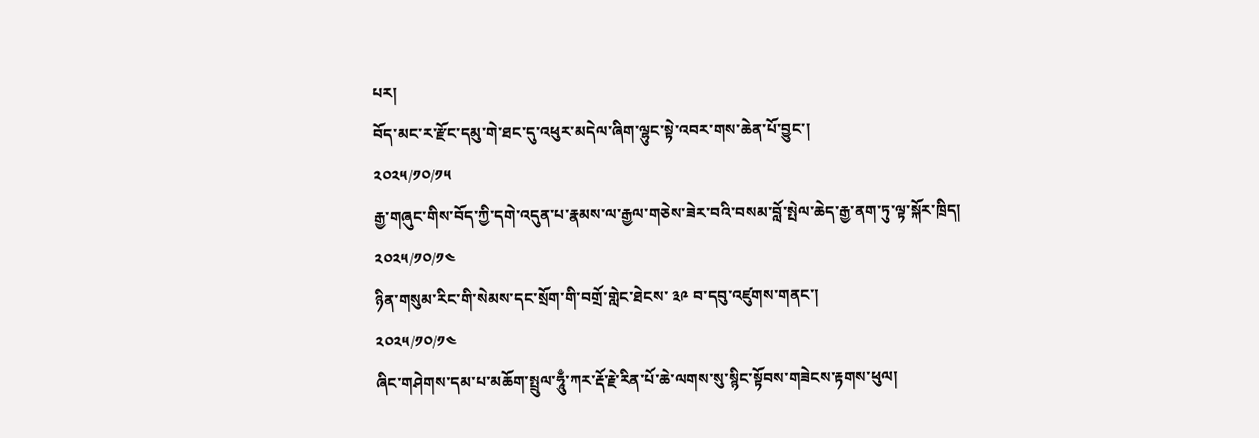པར།
བོད་མང་ར་རྫོང་དམུ་གེ་ཐང་དུ་འཕུར་མདེལ་ཞིག་ལྷུང་སྟེ་འབར་གས་ཆེན་པོ་བྱུང་།
༢༠༢༥/༡༠/༡༥
རྒྱ་གཞུང་གིས་བོད་ཀྱི་དགེ་འདུན་པ་རྣམས་ལ་རྒྱལ་གཅེས་ཟེར་བའི་བསམ་བློ་སྤེལ་ཆེད་རྒྱ་ནག་ཏུ་ལྟ་སྐོར་ཁྲིད།
༢༠༢༥/༡༠/༡༤
ཉིན་གསུམ་རིང་གི་སེམས་དང་སྲོག་གི་བགྲོ་གླེང་ཐེངས་ ༣༩ བ་དབུ་འཛུགས་གནང་།
༢༠༢༥/༡༠/༡༤
ཞིང་གཤེགས་དམ་པ་མཆོག་སྤྲུལ་ཧཱུྃ་ཀར་རྡོ་རྗེ་རིན་པོ་ཆེ་ལགས་སུ་སྙིང་སྟོབས་གཟེངས་རྟགས་ཕུལ།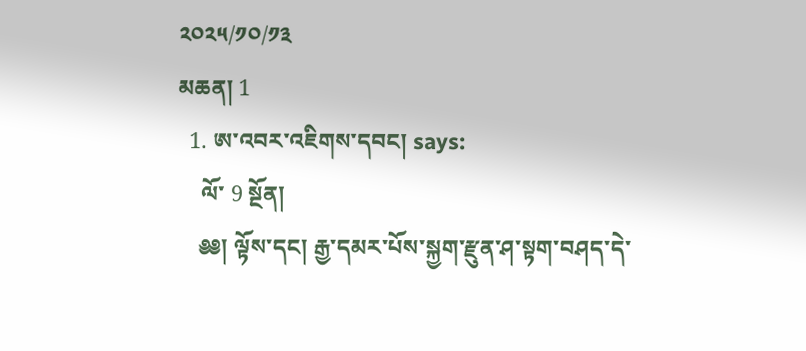༢༠༢༥/༡༠/༡༣
མཆན། 1
  1. ཨ་འབར་འཇིགས་དབང། says:
    ལོ་ 9 སྔོན།
    ༅༅། ལྟོས་དང། རྒྱ་དམར་པོས་སྐྱག་རྫུན་ཤ་སྟག་བཤད་དེ་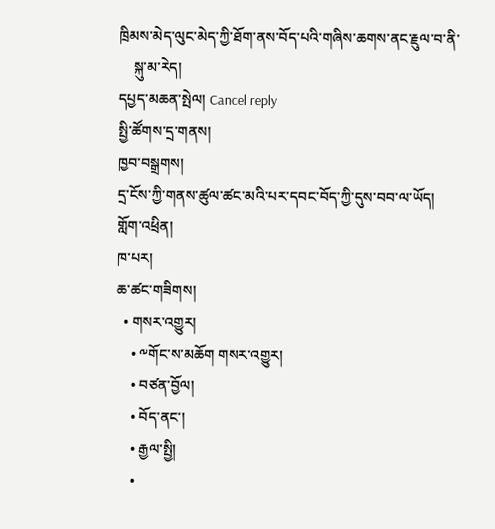ཁྲིམས་མེད་ལུང་མེད་ཀྱི་ཐོག་ནས་བོད་པའི་གཞིས་ཆགས་ནང་རྗུལ་བ་ནི་
    སྐུ་མ་རེད།
དཔྱད་མཆན་སྤེལ། Cancel reply
སྤྱི་ཚོགས་དྲ་གནས།
ཁྱབ་བསྒྲགས།
དྲ་ངོས་ཀྱི་གནས་ཚུལ་ཚང་མའི་པར་དབང་བོད་ཀྱི་དུས་བབ་ལ་ཡོད།
གློག་འཕྲིན།
ཁ་པར།
ཆ་ཚང་གཟིགས།
  • གསར་འགྱུར།
    • ༸གོང་ས་མཆོག གསར་འགྱུར།
    • བཙན་བྱོལ།
    • བོད་ནང་།
    • རྒྱལ་སྤྱི།
    •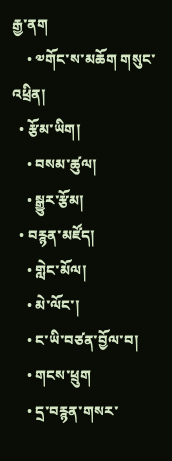རྒྱ་ནག
    • ༧གོང་ས་མཆོག གསུང་འཕྲིན།
  • རྩོམ་ཡིག།
    • བསམ་ཚུལ།
    • སྒྱུར་རྩོམ།
  • བརྙན་མཛོད།
    • གླེང་མོལ།
    • མེ་ལོང་།
    • ང་ཡི་བཙན་བྱོལ་བ།
    • གངས་ཕྲུག
    • དྲ་བརྙན་གསར་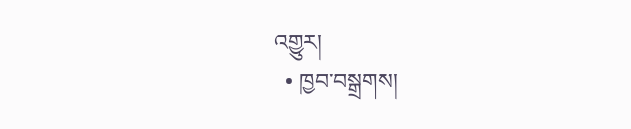འགྱུར།
  • ཁྱབ་བསྒྲགས།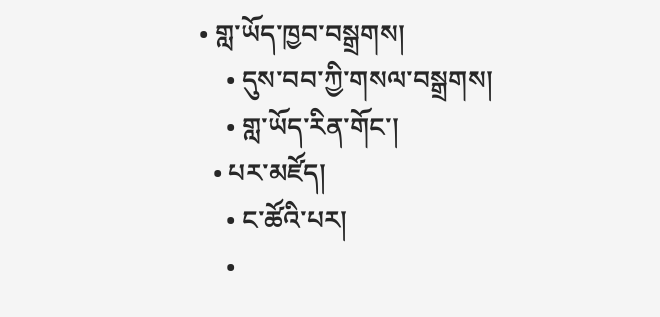• གླ་ཡོད་ཁྱབ་བསྒྲགས།
    • དུས་བབ་ཀྱི་གསལ་བསྒྲགས།
    • གླ་ཡོད་རིན་གོང་།
  • པར་མཛོད།
    • ང་ཚོའི་པར།
    •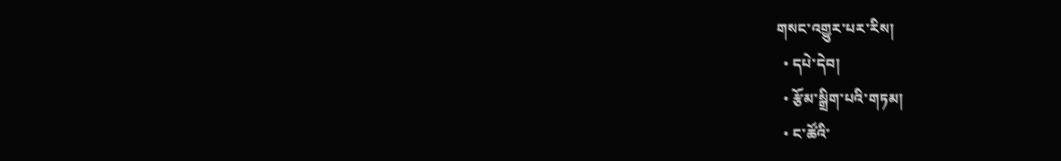གསང་འགྱུར་པར་རིས།
  • དཔེ་དེབ།
  • རྩོམ་སྒྲིག་པའི་གཏམ།
  • ང་ཚོའི་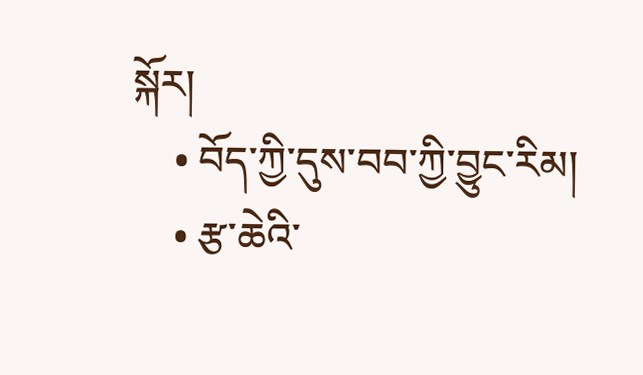སྐོར།
    • བོད་ཀྱི་དུས་བབ་ཀྱི་བྱུང་རིམ།
    • རྩ་ཆེའི་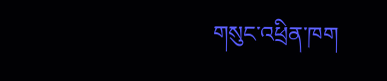གསུང་འཕྲིན་ཁག